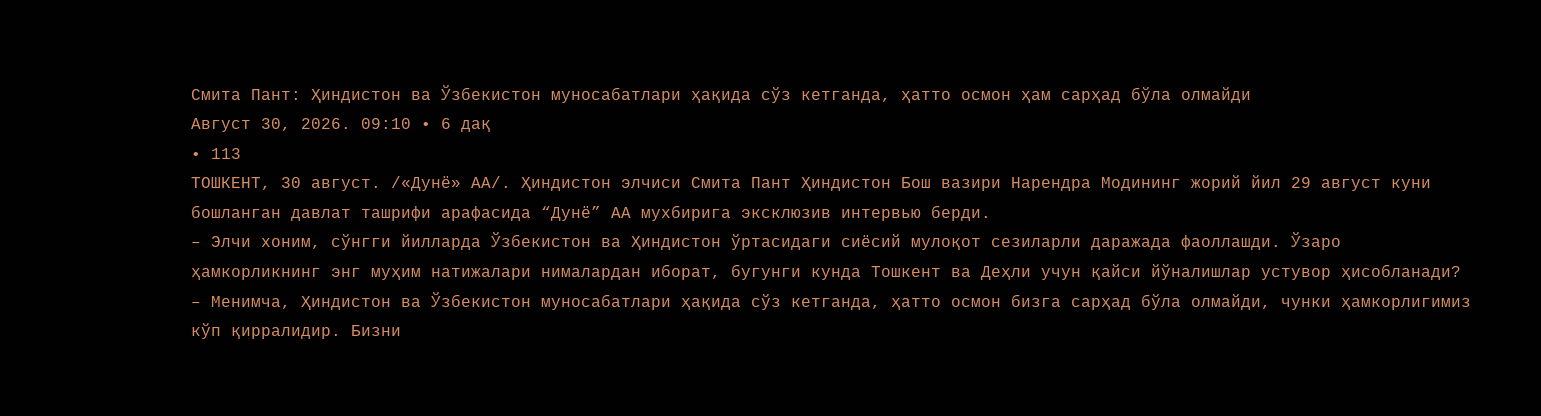Смита Пант: Ҳиндистон ва Ўзбекистон муносабатлари ҳақида сўз кетганда, ҳатто осмон ҳам сарҳад бўла олмайди
Август 30, 2026. 09:10 • 6 дақ
• 113
ТОШКЕНТ, 30 август. /«Дунё» АА/. Ҳиндистон элчиси Смита Пант Ҳиндистон Бош вазири Нарендра Модининг жорий йил 29 август куни бошланган давлат ташрифи арафасида “Дунё” АА мухбирига эксклюзив интервью берди.
– Элчи хоним, сўнгги йилларда Ўзбекистон ва Ҳиндистон ўртасидаги сиёсий мулоқот сезиларли даражада фаоллашди. Ўзаро ҳамкорликнинг энг муҳим натижалари нималардан иборат, бугунги кунда Тошкент ва Деҳли учун қайси йўналишлар устувор ҳисобланади?
– Менимча, Ҳиндистон ва Ўзбекистон муносабатлари ҳақида сўз кетганда, ҳатто осмон бизга сарҳад бўла олмайди, чунки ҳамкорлигимиз кўп қирралидир. Бизни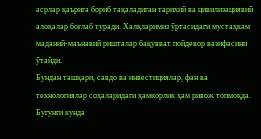асрлар қаърига бориб тақаладиган тарихий ва цивилизациявий алоқалар боғлаб туради. Халқларимиз ўртасидаги мустаҳкам маданий-маънавий ришталар бақувват пойдевор вазифасини ўтайди.
Бундан ташқари, савдо ва инвестициялар, фан ва технологиялар соҳаларидаги ҳамкорлик ҳам ривож топмоқда. Бугунги кунда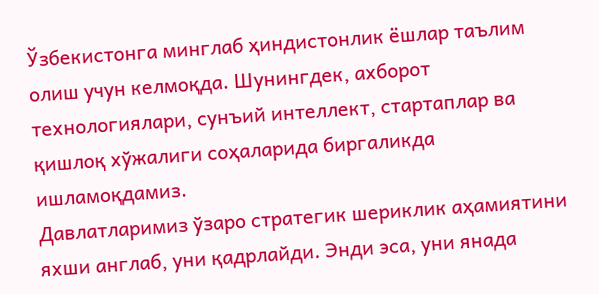Ўзбекистонга минглаб ҳиндистонлик ёшлар таълим олиш учун келмоқда. Шунингдек, ахборот технологиялари, сунъий интеллект, стартаплар ва қишлоқ хўжалиги соҳаларида биргаликда ишламоқдамиз.
Давлатларимиз ўзаро стратегик шериклик аҳамиятини яхши англаб, уни қадрлайди. Энди эса, уни янада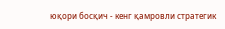юқори босқич - кенг қамровли стратегик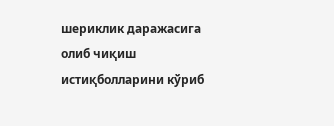шериклик даражасига олиб чиқиш истиқболларини кўриб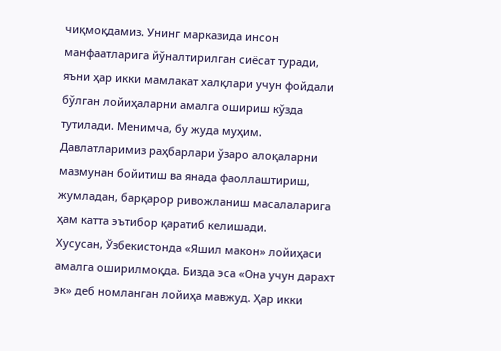чиқмоқдамиз. Унинг марказида инсон манфаатларига йўналтирилган сиёсат туради, яъни ҳар икки мамлакат халқлари учун фойдали бўлган лойиҳаларни амалга ошириш кўзда тутилади. Менимча, бу жуда муҳим.
Давлатларимиз раҳбарлари ўзаро алоқаларни мазмунан бойитиш ва янада фаоллаштириш, жумладан, барқарор ривожланиш масалаларига ҳам катта эътибор қаратиб келишади.
Хусусан, Ўзбекистонда «Яшил макон» лойиҳаси амалга оширилмоқда. Бизда эса «Она учун дарахт эк» деб номланган лойиҳа мавжуд. Ҳар икки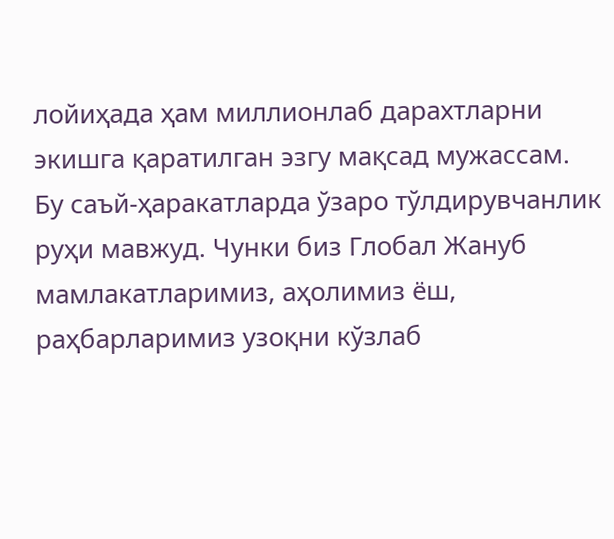лойиҳада ҳам миллионлаб дарахтларни экишга қаратилган эзгу мақсад мужассам.
Бу саъй-ҳаракатларда ўзаро тўлдирувчанлик руҳи мавжуд. Чунки биз Глобал Жануб мамлакатларимиз, аҳолимиз ёш, раҳбарларимиз узоқни кўзлаб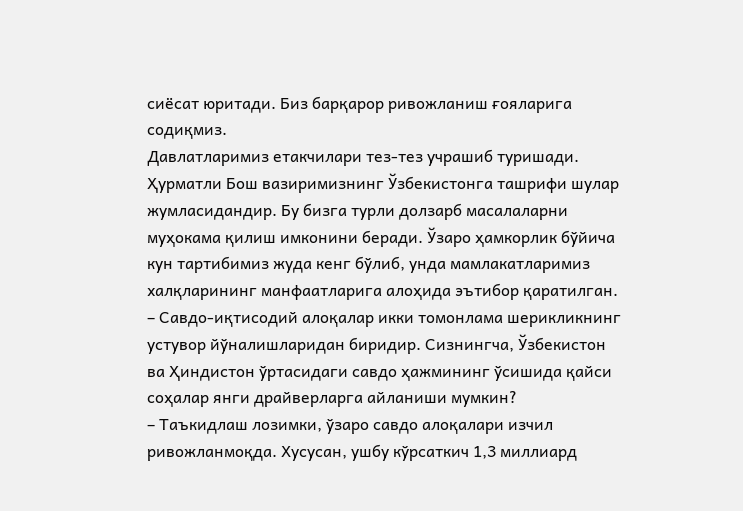сиёсат юритади. Биз барқарор ривожланиш ғояларига содиқмиз.
Давлатларимиз етакчилари тез-тез учрашиб туришади. Ҳурматли Бош вазиримизнинг Ўзбекистонга ташрифи шулар жумласидандир. Бу бизга турли долзарб масалаларни муҳокама қилиш имконини беради. Ўзаро ҳамкорлик бўйича кун тартибимиз жуда кенг бўлиб, унда мамлакатларимиз халқларининг манфаатларига алоҳида эътибор қаратилган.
– Савдо-иқтисодий алоқалар икки томонлама шерикликнинг устувор йўналишларидан биридир. Сизнингча, Ўзбекистон ва Ҳиндистон ўртасидаги савдо ҳажмининг ўсишида қайси соҳалар янги драйверларга айланиши мумкин?
– Таъкидлаш лозимки, ўзаро савдо алоқалари изчил ривожланмоқда. Хусусан, ушбу кўрсаткич 1,3 миллиард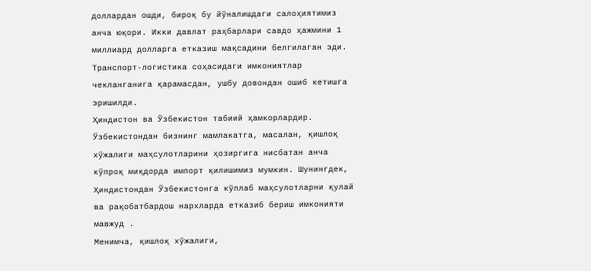доллардан ошди, бироқ бу йўналишдаги салоҳиятимиз анча юқори. Икки давлат раҳбарлари савдо ҳажмини 1 миллиард долларга етказиш мақсадини белгилаган эди. Транспорт-логистика соҳасидаги имкониятлар чекланганига қарамасдан, ушбу довондан ошиб кетишга эришилди.
Ҳиндистон ва Ўзбекистон табиий ҳамкорлардир. Ўзбекистондан бизнинг мамлакатга, масалан, қишлоқ хўжалиги маҳсулотларини ҳозиргига нисбатан анча кўпроқ миқдорда импорт қилишимиз мумкин. Шунингдек, Ҳиндистондан Ўзбекистонга кўплаб маҳсулотларни қулай ва рақобатбардош нархларда етказиб бериш имконияти мавжуд .
Менимча, қишлоқ хўжалиги,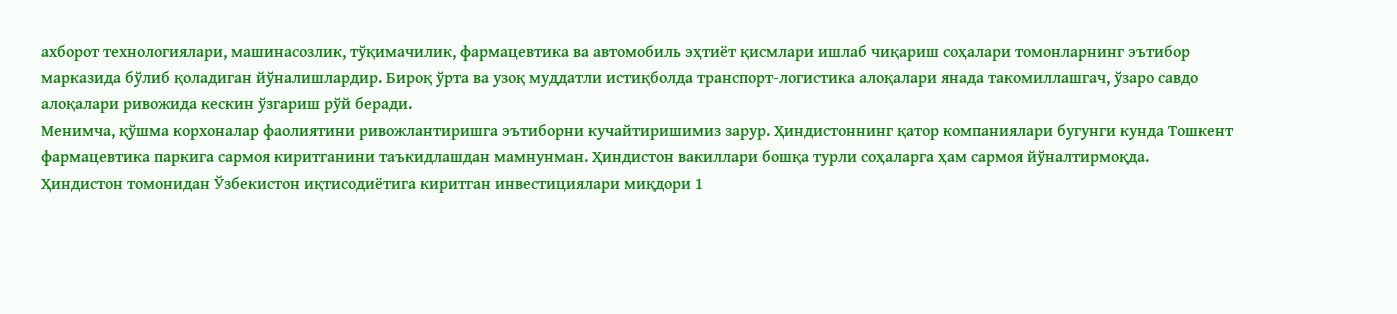ахборот технологиялари, машинасозлик, тўқимачилик, фармацевтика ва автомобиль эҳтиёт қисмлари ишлаб чиқариш соҳалари томонларнинг эътибор марказида бўлиб қоладиган йўналишлардир. Бироқ ўрта ва узоқ муддатли истиқболда транспорт-логистика алоқалари янада такомиллашгач, ўзаро савдо алоқалари ривожида кескин ўзгариш рўй беради.
Менимча, қўшма корхоналар фаолиятини ривожлантиришга эътиборни кучайтиришимиз зарур. Ҳиндистоннинг қатор компаниялари бугунги кунда Тошкент фармацевтика паркига сармоя киритганини таъкидлашдан мамнунман. Ҳиндистон вакиллари бошқа турли соҳаларга ҳам сармоя йўналтирмоқда.
Ҳиндистон томонидан Ўзбекистон иқтисодиётига киритган инвестициялари миқдори 1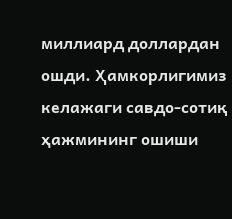миллиард доллардан ошди. Ҳамкорлигимиз келажаги савдо-сотиқ ҳажмининг ошиши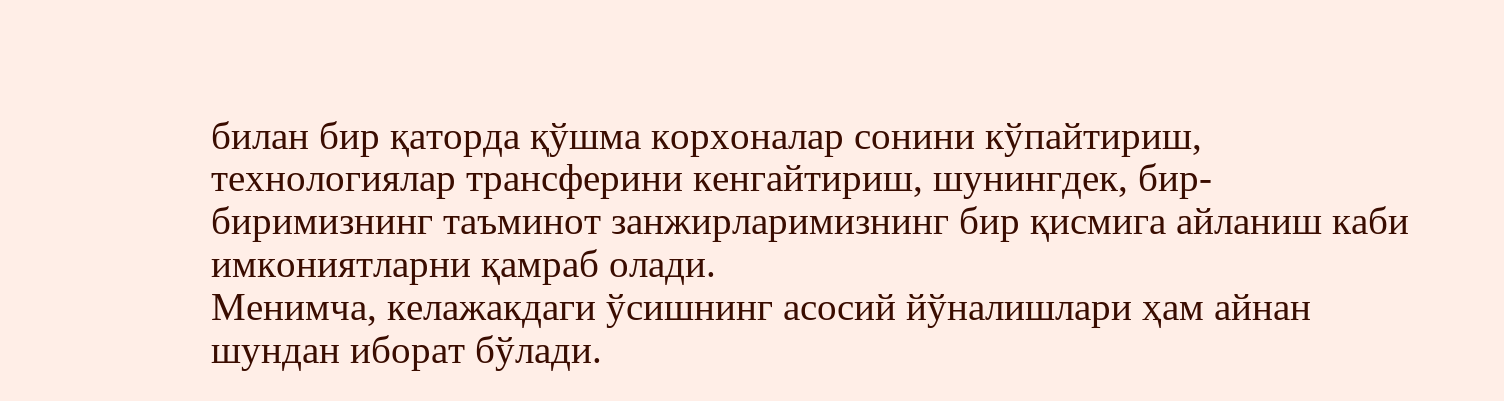билан бир қаторда қўшма корхоналар сонини кўпайтириш, технологиялар трансферини кенгайтириш, шунингдек, бир-биримизнинг таъминот занжирларимизнинг бир қисмига айланиш каби имкониятларни қамраб олади.
Менимча, келажакдаги ўсишнинг асосий йўналишлари ҳам айнан шундан иборат бўлади.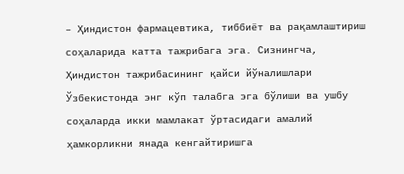– Ҳиндистон фармацевтика, тиббиёт ва рақамлаштириш соҳаларида катта тажрибага эга. Сизнингча, Ҳиндистон тажрибасининг қайси йўналишлари Ўзбекистонда энг кўп талабга эга бўлиши ва ушбу соҳаларда икки мамлакат ўртасидаги амалий ҳамкорликни янада кенгайтиришга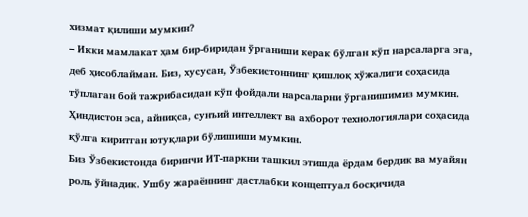хизмат қилиши мумкин?
– Икки мамлакат ҳам бир-биридан ўрганиши керак бўлган кўп нарсаларга эга, деб ҳисоблайман. Биз, хусусан, Ўзбекистоннинг қишлоқ хўжалиги соҳасида тўплаган бой тажрибасидан кўп фойдали нарсаларни ўрганишимиз мумкин. Ҳиндистон эса, айниқса, сунъий интеллект ва ахборот технологиялари соҳасида қўлга киритган ютуқлари бўлишиши мумкин.
Биз Ўзбекистонда биринчи ИТ-паркни ташкил этишда ёрдам бердик ва муайян роль ўйнадик. Ушбу жараённинг дастлабки концептуал босқичида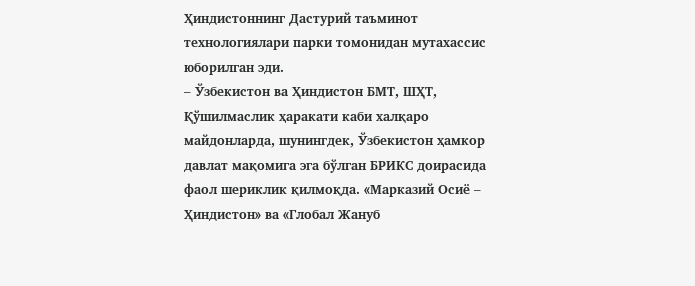Ҳиндистоннинг Дастурий таъминот технологиялари парки томонидан мутахассис юборилган эди.
– Ўзбекистон ва Ҳиндистон БМТ, ШҲТ, Қўшилмаслик ҳаракати каби халқаро майдонларда, шунингдек, Ўзбекистон ҳамкор давлат мақомига эга бўлган БРИКС доирасида фаол шериклик қилмоқда. «Марказий Осиё – Ҳиндистон» ва «Глобал Жануб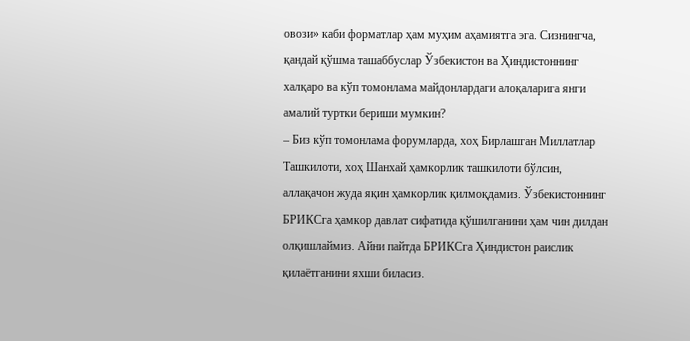овози» каби форматлар ҳам муҳим аҳамиятга эга. Сизнингча, қандай қўшма ташаббуслар Ўзбекистон ва Ҳиндистоннинг халқаро ва кўп томонлама майдонлардаги алоқаларига янги амалий туртки бериши мумкин?
– Биз кўп томонлама форумларда, хоҳ Бирлашган Миллатлар Ташкилоти, хоҳ Шанхай ҳамкорлик ташкилоти бўлсин, аллақачон жуда яқин ҳамкорлик қилмоқдамиз. Ўзбекистоннинг БРИКСга ҳамкор давлат сифатида қўшилганини ҳам чин дилдан олқишлаймиз. Айни пайтда БРИКСга Ҳиндистон раислик қилаётганини яхши биласиз.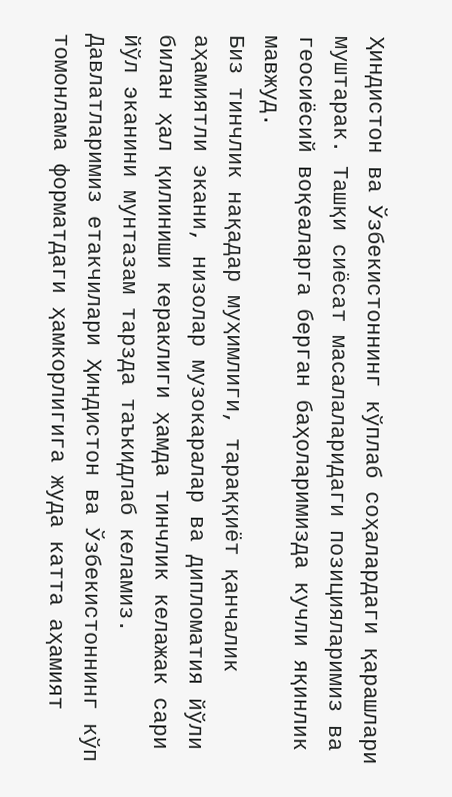Ҳиндистон ва Ўзбекистоннинг кўплаб соҳалардаги қарашлари муштарак. Ташқи сиёсат масалаларидаги позицияларимиз ва геосиёсий воқеаларга берган баҳоларимизда кучли яқинлик мавжуд.
Биз тинчлик нақадар муҳимлиги, тараққиёт қанчалик аҳамиятли экани, низолар музокаралар ва дипломатия йўли билан ҳал қилиниши кераклиги ҳамда тинчлик келажак сари йўл эканини мунтазам тарзда таъкидлаб келамиз.
Давлатларимиз етакчилари Ҳиндистон ва Ўзбекистоннинг кўп томонлама форматдаги ҳамкорлигига жуда катта аҳамият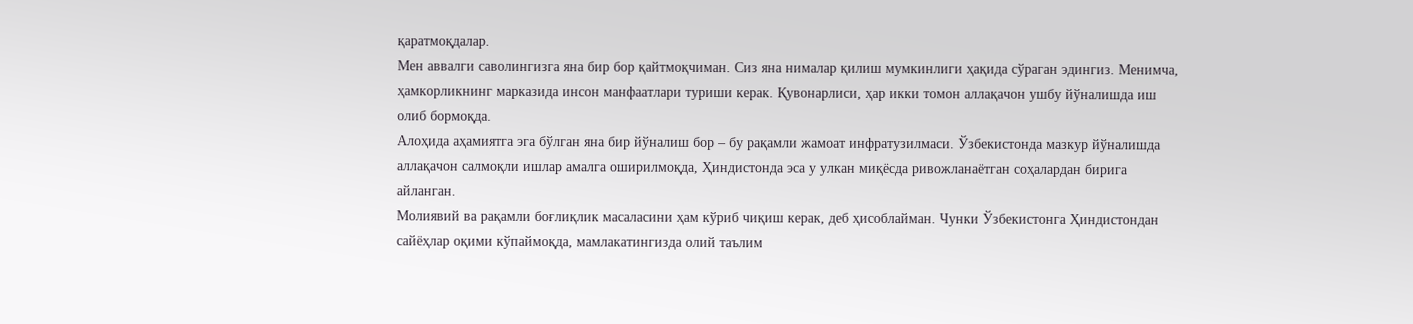қаратмоқдалар.
Мен аввалги саволингизга яна бир бор қайтмоқчиман. Сиз яна нималар қилиш мумкинлиги ҳақида сўраган эдингиз. Менимча, ҳамкорликнинг марказида инсон манфаатлари туриши керак. Қувонарлиси, ҳар икки томон аллақачон ушбу йўналишда иш олиб бормоқда.
Алоҳида аҳамиятга эга бўлган яна бир йўналиш бор – бу рақамли жамоат инфратузилмаси. Ўзбекистонда мазкур йўналишда аллақачон салмоқли ишлар амалга оширилмоқда, Ҳиндистонда эса у улкан миқёсда ривожланаётган соҳалардан бирига айланган.
Молиявий ва рақамли боғлиқлик масаласини ҳам кўриб чиқиш керак, деб ҳисоблайман. Чунки Ўзбекистонга Ҳиндистондан сайёҳлар оқими кўпаймоқда, мамлакатингизда олий таълим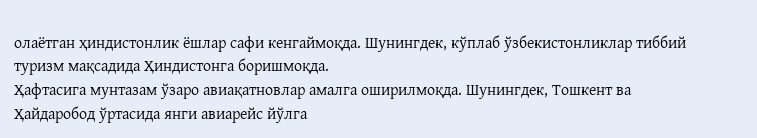олаётган ҳиндистонлик ёшлар сафи кенгаймоқда. Шунингдек, кўплаб ўзбекистонликлар тиббий туризм мақсадида Ҳиндистонга боришмоқда.
Ҳафтасига мунтазам ўзаро авиақатновлар амалга оширилмоқда. Шунингдек, Тошкент ва Ҳайдаробод ўртасида янги авиарейс йўлга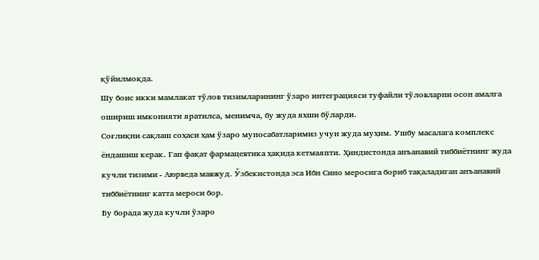қўйилмоқда.
Шу боис икки мамлакат тўлов тизимларининг ўзаро интеграцияси туфайли тўловларни осон амалга ошириш имконияти яратилса, менимча, бу жуда яхши бўларди.
Соғлиқни сақлаш соҳаси ҳам ўзаро муносабатларимиз учун жуда муҳим. Ушбу масалага комплекс ёндашиш керак. Гап фақат фармацевтика ҳақида кетмаяпти. Ҳиндистонда анъанавий тиббиётнинг жуда кучли тизими - Аюрведа мавжуд. Ўзбекистонда эса Ибн Сино меросига бориб тақаладиган анъанавий тиббиётнинг катта мероси бор.
Бу борада жуда кучли ўзаро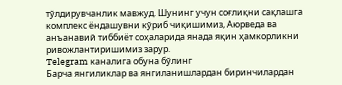тўлдирувчанлик мавжуд. Шунинг учун соғлиқни сақлашга комплекс ёндашувни кўриб чиқишимиз, Аюрведа ва анъанавий тиббиёт соҳаларида янада яқин ҳамкорликни ривожлантиришимиз зарур.
Telegram каналига обуна бўлинг
Барча янгиликлар ва янгиланишлардан биринчилардан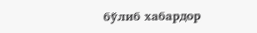бўлиб хабардор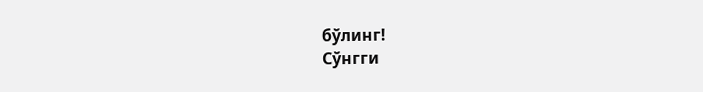бўлинг!
Сўнгги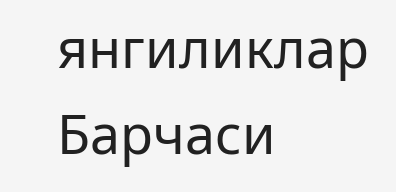янгиликлар
Барчаси